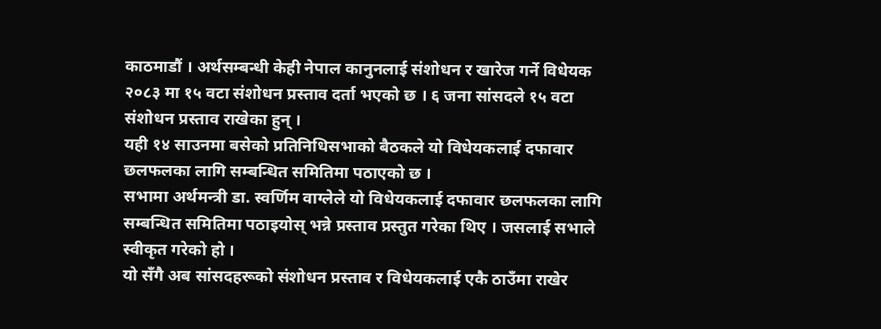काठमाडौं । अर्थसम्बन्धी केही नेपाल कानुनलाई संशोधन र खारेज गर्ने विधेयक २०८३ मा १५ वटा संशोधन प्रस्ताव दर्ता भएको छ । ६ जना सांसदले १५ वटा संशोधन प्रस्ताव राखेका हुन् ।
यही १४ साउनमा बसेको प्रतिनिधिसभाको बैठकले यो विधेयकलाई दफावार छलफलका लागि सम्बन्धित समितिमा पठाएको छ ।
सभामा अर्थमन्त्री डा. स्वर्णिम वाग्लेले यो विधेयकलाई दफावार छलफलका लागि सम्बन्धित समितिमा पठाइयोस् भन्ने प्रस्ताव प्रस्तुत गरेका थिए । जसलाई सभाले स्वीकृत गरेको हो ।
यो सँगै अब सांसदहरूको संशोधन प्रस्ताव र विधेयकलाई एकै ठाउँमा राखेर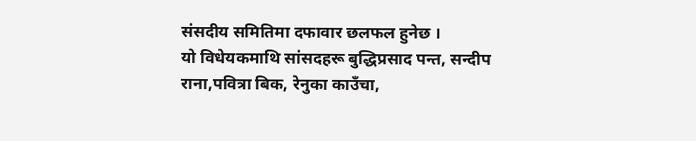संसदीय समितिमा दफावार छलफल हुनेछ ।
यो विधेयकमाथि सांसदहरू बुद्धिप्रसाद पन्त, सन्दीप राना,पवित्रा बिक, रेनुका काउँचा,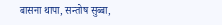बासना थापा, सन्तोष सुब्बा,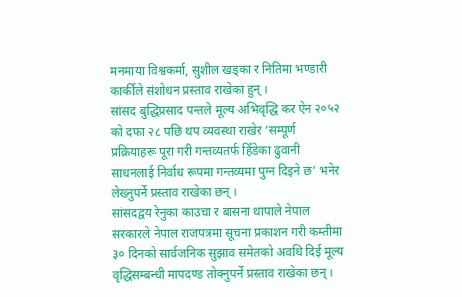मनमाया विश्वकर्मा, सुशील खड्का र नितिमा भण्डारी कार्कीले संशोधन प्रस्ताव राखेका हुन् ।
सांसद बुद्धिप्रसाद पन्तले मूल्य अभिवृद्धि कर ऐन २०५२ को दफा २८ पछि थप व्यवस्था राखेर ‘सम्पूर्ण प्रक्रियाहरू पूरा गरी गन्तव्यतर्फ हिँडेका ढुवानी साधनलाई निर्वाध रूपमा गन्तव्यमा पुग्न दिइने छ’ भनेर लेख्नुपर्ने प्रस्ताव राखेका छन् ।
सांसदद्वय रेनुका काउचा र बासना थापाले नेपाल सरकारले नेपाल राजपत्रमा सूचना प्रकाशन गरी कम्तीमा ३० दिनको सार्वजनिक सुझाव समेतको अवधि दिई मूल्य वृद्धिसम्बन्धी मापदण्ड तोक्नुपर्ने प्रस्ताव राखेका छन् ।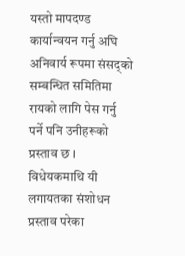यस्तो मापदण्ड कार्यान्वयन गर्नु अघि अनिवार्य रूपमा संसद्को सम्बन्धित समितिमा रायको लागि पेस गर्नु पर्ने पनि उनीहरूको प्रस्ताव छ ।
विधेयकमाथि यी लगायतका संशोधन प्रस्ताव परेका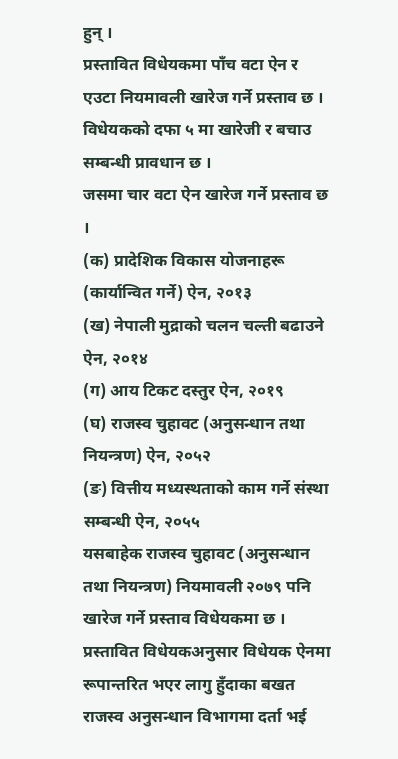हुन् ।
प्रस्तावित विधेयकमा पाँच वटा ऐन र एउटा नियमावली खारेज गर्ने प्रस्ताव छ । विधेयकको दफा ५ मा खारेजी र बचाउ सम्बन्धी प्रावधान छ ।
जसमा चार वटा ऐन खारेज गर्ने प्रस्ताव छ ।
(क) प्रादेशिक विकास योजनाहरू (कार्यान्वित गर्ने) ऐन, २०१३
(ख) नेपाली मुद्राको चलन चल्ती बढाउने ऐन, २०१४
(ग) आय टिकट दस्तुर ऐन, २०१९
(घ) राजस्व चुहावट (अनुसन्धान तथा नियन्त्रण) ऐन, २०५२
(ङ) वित्तीय मध्यस्थताको काम गर्ने संस्था सम्बन्धी ऐन, २०५५
यसबाहेक राजस्व चुहावट (अनुसन्धान तथा नियन्त्रण) नियमावली २०७९ पनि खारेज गर्ने प्रस्ताव विधेयकमा छ ।
प्रस्तावित विधेयकअनुसार विधेयक ऐनमा रूपान्तरित भएर लागु हुँदाका बखत राजस्व अनुसन्धान विभागमा दर्ता भई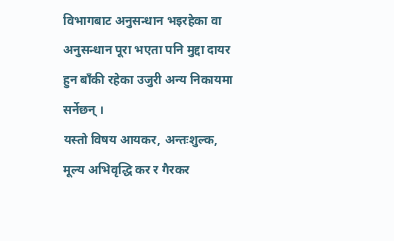विभागबाट अनुसन्धान भइरहेका वा अनुसन्धान पूरा भएता पनि मुद्दा दायर हुन बाँकी रहेका उजुरी अन्य निकायमा सर्नेछन् ।
यस्तो विषय आयकर, अन्तःशुल्क, मूल्य अभिवृद्धि कर र गैरकर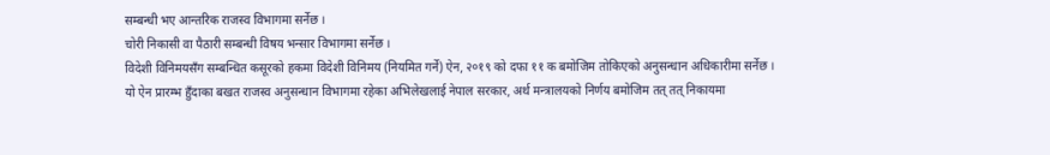सम्बन्धी भए आन्तरिक राजस्व विभागमा सर्नेछ ।
चोरी निकासी वा पैठारी सम्बन्धी विषय भन्सार विभागमा सर्नेछ ।
विदेशी विनिमयसँग सम्बन्धित कसूरको हकमा विदेशी विनिमय (नियमित गर्ने) ऐन, २०१९ को दफा ११ क बमोजिम तोकिएको अनुसन्धान अधिकारीमा सर्नेछ ।
यो ऐन प्रारम्भ हुँदाका बखत राजस्व अनुसन्धान विभागमा रहेका अभिलेखलाई नेपाल सरकार, अर्थ मन्त्रालयको निर्णय बमोजिम तत् तत् निकायमा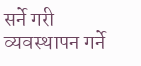सर्ने गरी व्यवस्थापन गर्ने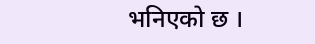भनिएको छ ।